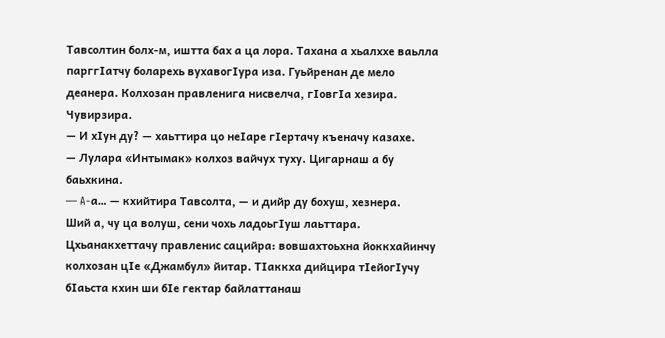Тавсолтин болх-м, иштта бах а ца лора. Тахана а хьалххе ваьлла парггIатчу боларехь вухавогIура иза. Гуьйренан де мело деанера. Колхозан правленига нисвелча, гIовгIa хезира. Чувирзира.
— И хIун ду? — хаьттира цо неIаре гIертачу къеначу казахе.
— Лулара «Интымак» колхоз вайчух туху. Цигарнаш а бу баьхкина.
— A-а… — кхийтира Тавсолта, — и дийр ду бохуш, хезнера.
Ший а, чу ца волуш, сени чохь ладоьгIуш лаьттара. Цхьанакхеттачу правленис сацийра: вовшахтоьхна йоккхайинчу колхозан цIе «Джамбул» йитар. ТIаккха дийцира тIейогIучу бIаьста кхин ши бIе гектар байлаттанаш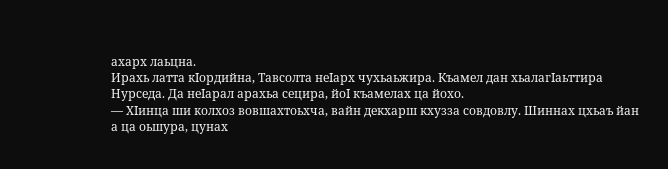ахарх лаьцна.
Ирахь латта кIордийна, Тавсолта неIарх чухьаьжира. Къамел дан хьалагIаьттира Нурседа. Да неIарал арахьа сецира, йоI къамелах ца йохо.
— ХIинца ши колхоз вовшахтоьхча, вайн декхарш кхузза совдовлу. Шиннах цхьаъ йан а ца оьшура, цунах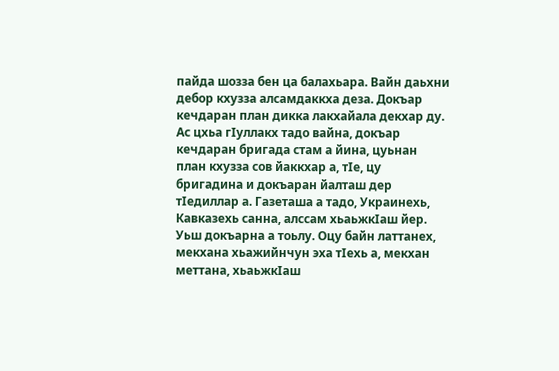пайда шозза бен ца балахьара. Вайн даьхни дебор кхузза алсамдаккха деза. Докъар кечдаран план дикка лакхайала декхар ду. Ас цхьа гIуллакх тадо вайна, докъар кечдаран бригада стам а йина, цуьнан план кхузза сов йаккхар а, тIе, цу бригадина и докъаран йалташ дер тIедиллар а. Газеташа а тадо, Украинехь, Кавказехь санна, алссам хьаьжкIаш йер. Уьш докъарна а тоьлу. Оцу байн латтанех, мекхана хьажийнчун эха тIехь а, мекхан меттана, хьаьжкIаш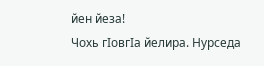йен йеза!
Чохь гIовгIа йелира. Нурседа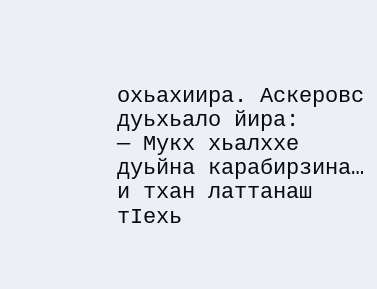охьахиира. Аскеровс дуьхьало йира:
— Мукх хьалххе дуьйна карабирзина… и тхан латтанаш тIехь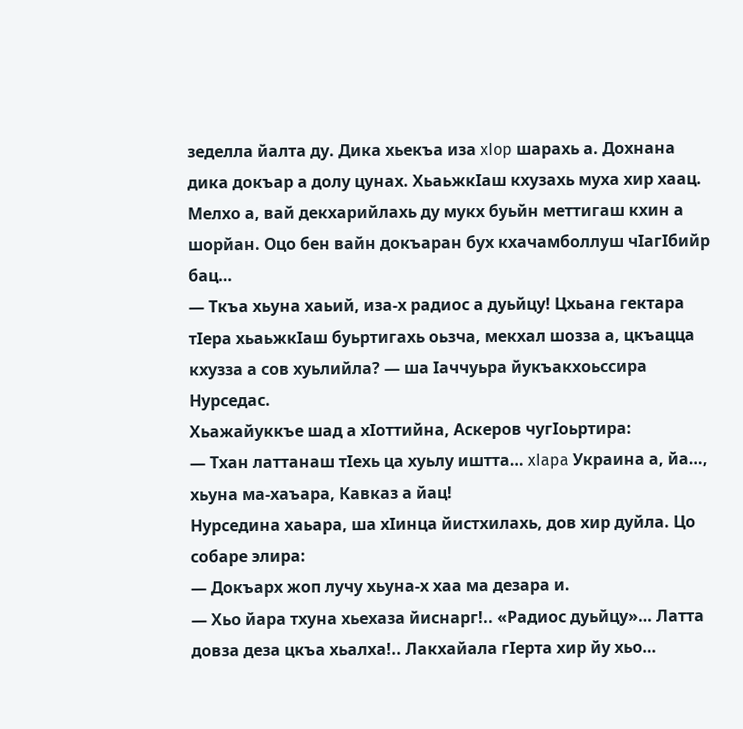зеделла йалта ду. Дика хьекъа иза xIop шарахь а. Дохнана дика докъар а долу цунах. ХьаьжкIаш кхузахь муха хир хаац. Мелхо а, вай декхарийлахь ду мукх буьйн меттигаш кхин а шорйан. Оцо бен вайн докъаран бух кхачамболлуш чIагIбийр бац…
— Ткъа хьуна хаьий, иза-х радиос а дуьйцу! Цхьана гектара тIера хьаьжкIаш буьртигахь оьзча, мекхал шозза а, цкъацца кхузза а сов хуьлийла? — ша Iаччуьра йукъакхоьссира Нурседас.
Хьажайуккъе шад а хIоттийна, Аскеров чугIоьртира:
— Тхан латтанаш тIехь ца хуьлу иштта… xIapa Украина а, йа…, хьуна ма-хаъара, Кавказ а йац!
Нурседина хаьара, ша хIинца йистхилахь, дов хир дуйла. Цо собаре элира:
— Докъарх жоп лучу хьуна-х хаа ма дезара и.
— Хьо йара тхуна хьехаза йиснарг!.. «Радиос дуьйцу»… Латта довза деза цкъа хьалха!.. Лакхайала гIерта хир йу хьо…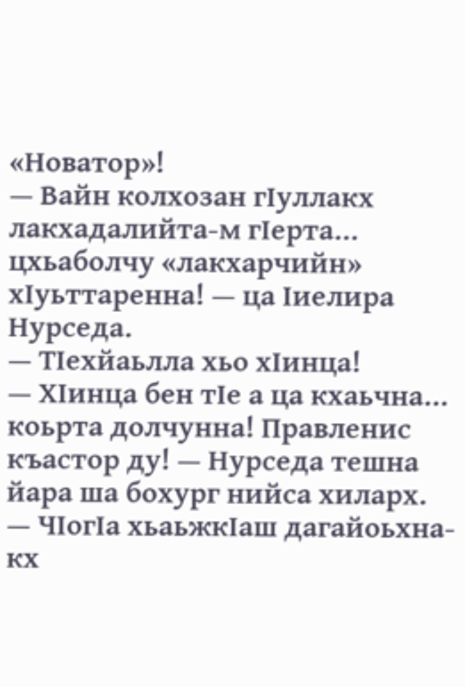«Новатор»!
— Вайн колхозан гIуллакх лакхадалийта-м гIерта… цхьаболчу «лакхарчийн» хIуьттаренна! — ца Iиелира Нурседа.
— ТIехйаьлла хьо хIинца!
— ХIинца бен тIе а ца кхаьчна… коьрта долчунна! Правленис къастор ду! — Нурседа тешна йара ша бохург нийса хиларх.
— ЧIогIа хьаьжкIаш дагайоьхна-кх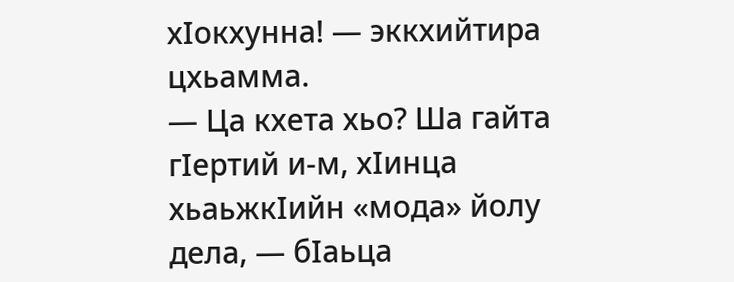хIокхунна! — эккхийтира цхьамма.
— Ца кхета хьо? Ша гайта гIертий и-м, хIинца хьаьжкIийн «мода» йолу дела, — бIаьца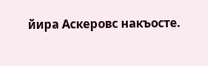йира Аскеровс накъосте.